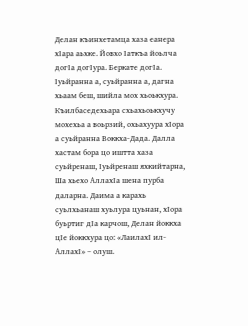Делан къинхетамца хаза еанера хIара аьхке. Йовхо Iаткъа йоьлча догIа догIура. Беркате догIа. Iуьйранна а, суьйранна а, дагна хьаам беш, шийла мох хьоькхура. Къилбаседехьара схьахьоькхучу мохехьа а воьрзий, охьахуура хIора а суьйранна Воккха-Дада. Далла хастам бора цо иштта хаза суьйренаш, Iуьйренаш яхкийтарна, Ша хьехо АллахIа шена пурба даларна. Даима а карахь суьлхьанаш хуьлура цуьнан, хIора буьртиг дIа карчош, Делан йоккха цIе йоккхура цо: «ЛаилахI ил-АллахI» – олуш.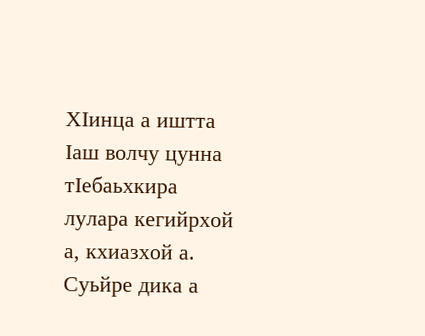ХIинца а иштта Iаш волчу цунна тIебаьхкира лулара кегийрхой а, кхиазхой а. Суьйре дика а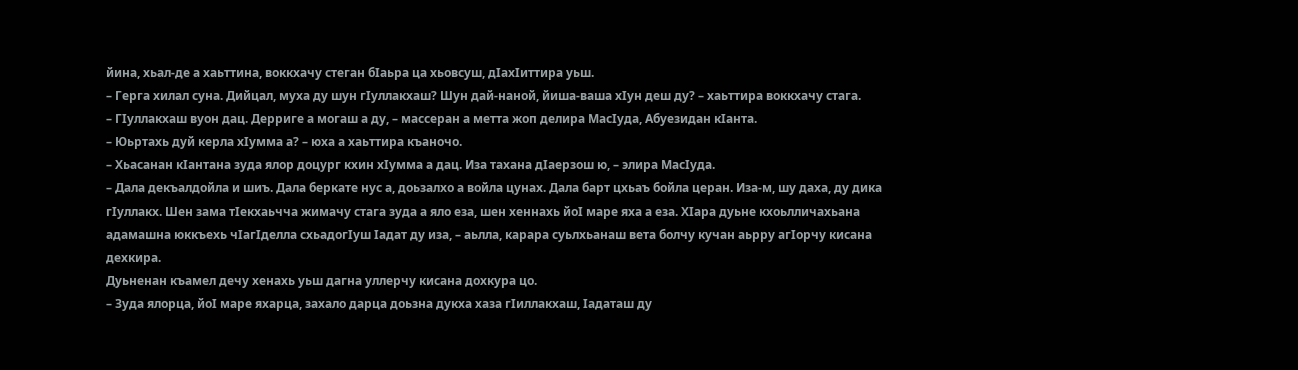йина, хьал-де а хаьттина, воккхачу стеган бIаьра ца хьовсуш, дIахIиттира уьш.
– Герга хилал суна. Дийцал, муха ду шун гIуллакхаш? Шун дай-наной, йиша-ваша хIун деш ду? – хаьттира воккхачу стага.
– ГIуллакхаш вуон дац. Дерриге а могаш а ду, – массеран а метта жоп делира МасIуда, Абуезидан кIанта.
– Юьртахь дуй керла хIумма а? – юха а хаьттира къаночо.
– Хьасанан кIантана зуда ялор доцург кхин хIумма а дац. Иза тахана дIаерзош ю, – элира МасIуда.
– Дала декъалдойла и шиъ. Дала беркате нус а, доьзалхо а войла цунах. Дала барт цхьаъ бойла церан. Иза-м, шу даха, ду дика гIуллакх. Шен зама тIекхаьчча жимачу стага зуда а яло еза, шен хеннахь йоI маре яха а еза. ХIара дуьне кхоьлличахьана адамашна юккъехь чIагIделла схьадогIуш Iадат ду иза, – аьлла, карара суьлхьанаш вета болчу кучан аьрру агIорчу кисана дехкира.
Дуьненан къамел дечу хенахь уьш дагна уллерчу кисана дохкура цо.
– Зуда ялорца, йоI маре яхарца, захало дарца доьзна дукха хаза гIиллакхаш, Iадаташ ду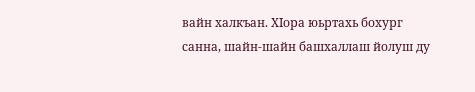вайн халкъан. ХIора юьртахь бохург санна, шайн-шайн башхаллаш йолуш ду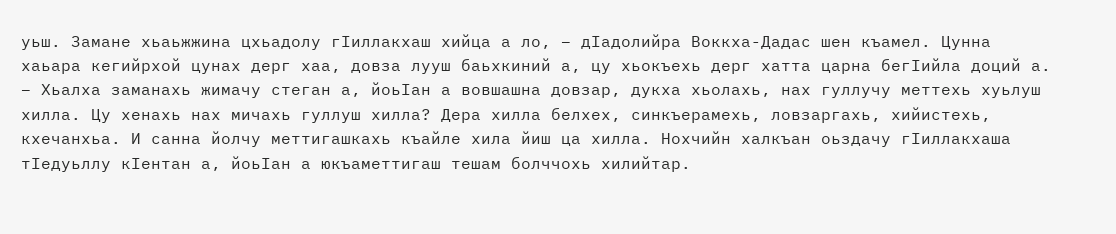уьш. Замане хьаьжжина цхьадолу гIиллакхаш хийца а ло, – дIадолийра Воккха-Дадас шен къамел. Цунна хаьара кегийрхой цунах дерг хаа, довза лууш баьхкиний а, цу хьокъехь дерг хатта царна бегIийла доций а.
– Хьалха заманахь жимачу стеган а, йоьIан а вовшашна довзар, дукха хьолахь, нах гуллучу меттехь хуьлуш хилла. Цу хенахь нах мичахь гуллуш хилла? Дера хилла белхех, синкъерамехь, ловзаргахь, хийистехь, кхечанхьа. И санна йолчу меттигашкахь къайле хила йиш ца хилла. Нохчийн халкъан оьздачу гIиллакхаша тIедуьллу кIентан а, йоьIан а юкъаметтигаш тешам болччохь хилийтар.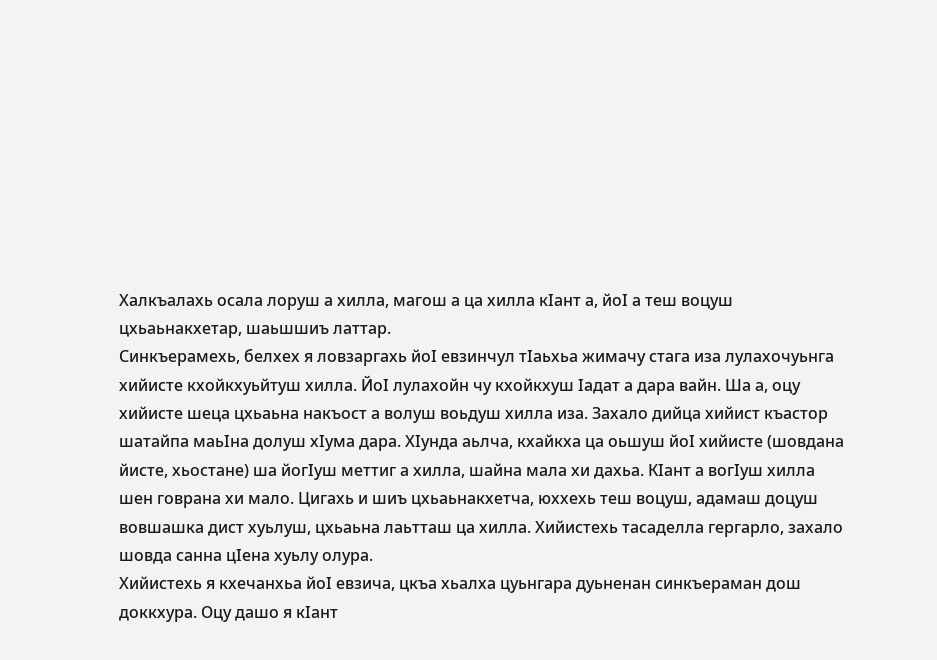Халкъалахь осала лоруш а хилла, магош а ца хилла кIант а, йоI а теш воцуш цхьаьнакхетар, шаьшшиъ латтар.
Синкъерамехь, белхех я ловзаргахь йоI евзинчул тIаьхьа жимачу стага иза лулахочуьнга хийисте кхойкхуьйтуш хилла. ЙоI лулахойн чу кхойкхуш Iадат а дара вайн. Ша а, оцу хийисте шеца цхьаьна накъост а волуш воьдуш хилла иза. Захало дийца хийист къастор шатайпа маьIна долуш хIума дара. ХIунда аьлча, кхайкха ца оьшуш йоI хийисте (шовдана йисте, хьостане) ша йогIуш меттиг а хилла, шайна мала хи дахьа. КIант а вогIуш хилла шен говрана хи мало. Цигахь и шиъ цхьаьнакхетча, юххехь теш воцуш, адамаш доцуш вовшашка дист хуьлуш, цхьаьна лаьтташ ца хилла. Хийистехь тасаделла гергарло, захало шовда санна цIена хуьлу олура.
Хийистехь я кхечанхьа йоI евзича, цкъа хьалха цуьнгара дуьненан синкъераман дош доккхура. Оцу дашо я кIант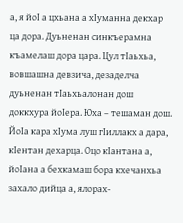а, я йоI а цхьана а хIуманна декхар ца дора. Дуьненан синкъерамна къамелаш дора цара. Цул тIаьхьа, вовшашна девзича, дезаделча дуьненан тIаьхьалонан дош доккхура йоIера. Юха – тешаман дош. ЙоIа кара хIума луш гIиллакх а дара, кIентан дехарца. Оцо кIантана а, йоIана а бехкамаш бора кхечанхьа захало дийца а, ялорах-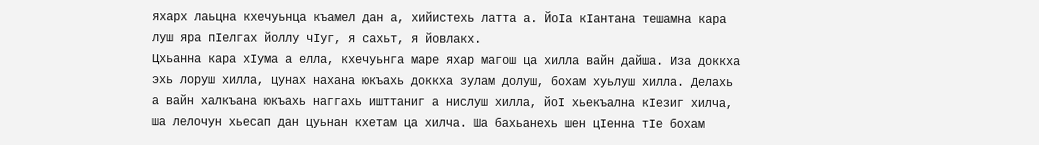яхарх лаьцна кхечуьнца къамел дан а, хийистехь латта а. ЙоIа кIантана тешамна кара луш яра пIелгах йоллу чIуг, я сахьт, я йовлакх.
Цхьанна кара хIума а елла, кхечуьнга маре яхар магош ца хилла вайн дайша. Иза доккха эхь лоруш хилла, цунах нахана юкъахь доккха зулам долуш, бохам хуьлуш хилла. Делахь а вайн халкъана юкъахь наггахь ишттаниг а нислуш хилла, йоI хьекъална кIезиг хилча, ша лелочун хьесап дан цуьнан кхетам ца хилча. Ша бахьанехь шен цIенна тIе бохам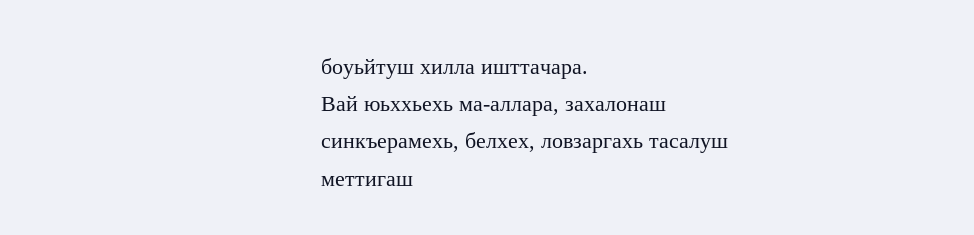боуьйтуш хилла ишттачара.
Вай юьххьехь ма-аллара, захалонаш синкъерамехь, белхех, ловзаргахь тасалуш меттигаш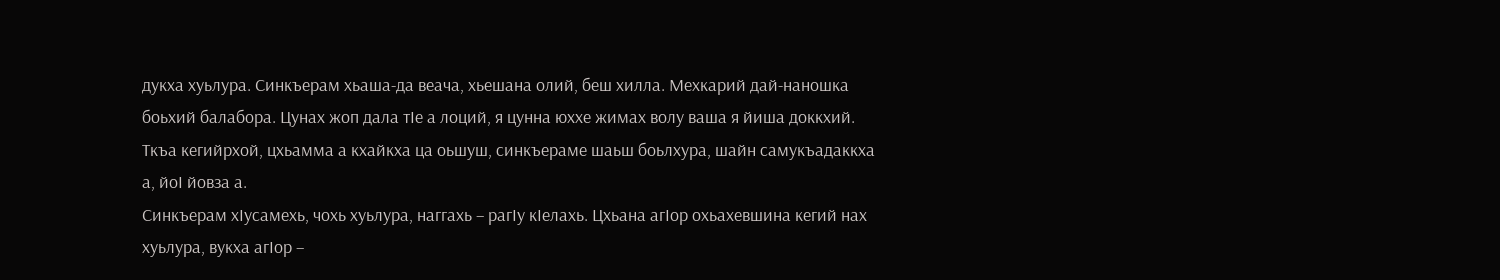дукха хуьлура. Синкъерам хьаша-да веача, хьешана олий, беш хилла. Мехкарий дай-наношка боьхий балабора. Цунах жоп дала тIе а лоций, я цунна юххе жимах волу ваша я йиша доккхий. Ткъа кегийрхой, цхьамма а кхайкха ца оьшуш, синкъераме шаьш боьлхура, шайн самукъадаккха а, йоI йовза а.
Синкъерам хIусамехь, чохь хуьлура, наггахь – рагIу кIелахь. Цхьана агIор охьахевшина кегий нах хуьлура, вукха агIор –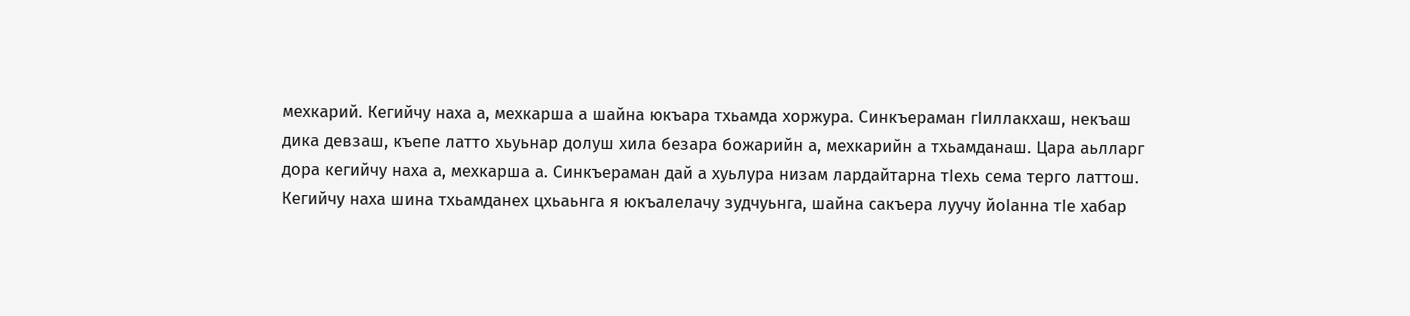мехкарий. Кегийчу наха а, мехкарша а шайна юкъара тхьамда хоржура. Синкъераман гIиллакхаш, некъаш дика девзаш, къепе латто хьуьнар долуш хила безара божарийн а, мехкарийн а тхьамданаш. Цара аьлларг дора кегийчу наха а, мехкарша а. Синкъераман дай а хуьлура низам лардайтарна тIехь сема терго латтош.
Кегийчу наха шина тхьамданех цхьаьнга я юкъалелачу зудчуьнга, шайна сакъера луучу йоIанна тIе хабар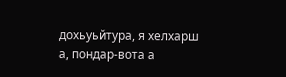дохьуьйтура, я хелхарш а, пондар-вота а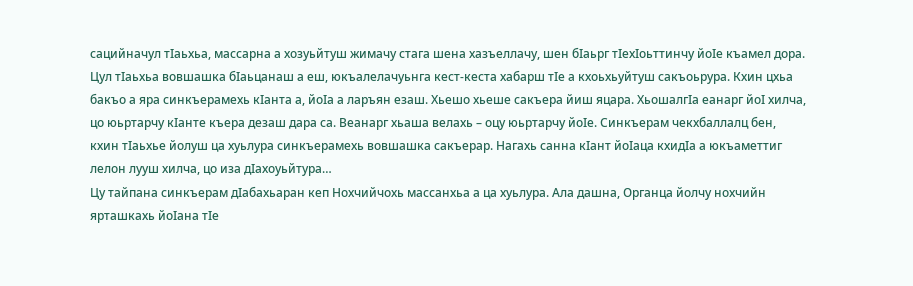сацийначул тIаьхьа, массарна а хозуьйтуш жимачу стага шена хазъеллачу, шен бIаьрг тIехIоьттинчу йоIе къамел дора. Цул тIаьхьа вовшашка бIаьцанаш а еш, юкъалелачуьнга кест-кеста хабарш тIе а кхоьхьуйтуш сакъоьрура. Кхин цхьа бакъо а яра синкъерамехь кIанта а, йоIа а ларъян езаш. Хьешо хьеше сакъера йиш яцара. ХьошалгIа еанарг йоI хилча, цо юьртарчу кIанте къера дезаш дара са. Веанарг хьаша велахь – оцу юьртарчу йоIе. Синкъерам чекхбаллалц бен, кхин тIаьхье йолуш ца хуьлура синкъерамехь вовшашка сакъерар. Нагахь санна кIант йоIаца кхидIа а юкъаметтиг лелон лууш хилча, цо иза дIахоуьйтура…
Цу тайпана синкъерам дIабахьаран кеп Нохчийчохь массанхьа а ца хуьлура. Ала дашна, Органца йолчу нохчийн ярташкахь йоIана тIе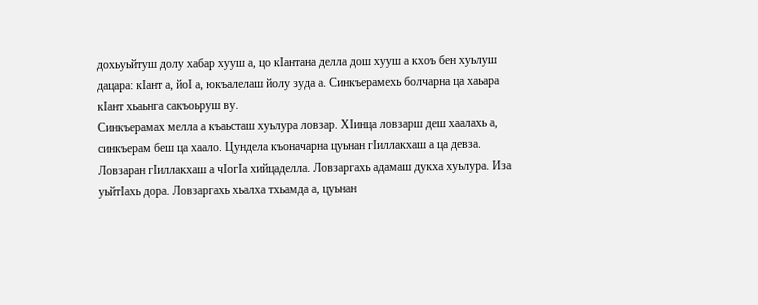дохьуьйтуш долу хабар хууш а, цо кIантана делла дош хууш а кхоъ бен хуьлуш дацара: кIант а, йоI а, юкъалелаш йолу зуда а. Синкъерамехь болчарна ца хаьара кIант хьаьнга сакъоьруш ву.
Синкъерамах мелла а къаьсташ хуьлура ловзар. ХIинца ловзарш деш хаалахь а, синкъерам беш ца хаало. Цундела къоначарна цуьнан гIиллакхаш а ца девза. Ловзаран гIиллакхаш а чIогIа хийцаделла. Ловзаргахь адамаш дукха хуьлура. Иза уьйтIахь дора. Ловзаргахь хьалха тхьамда а, цуьнан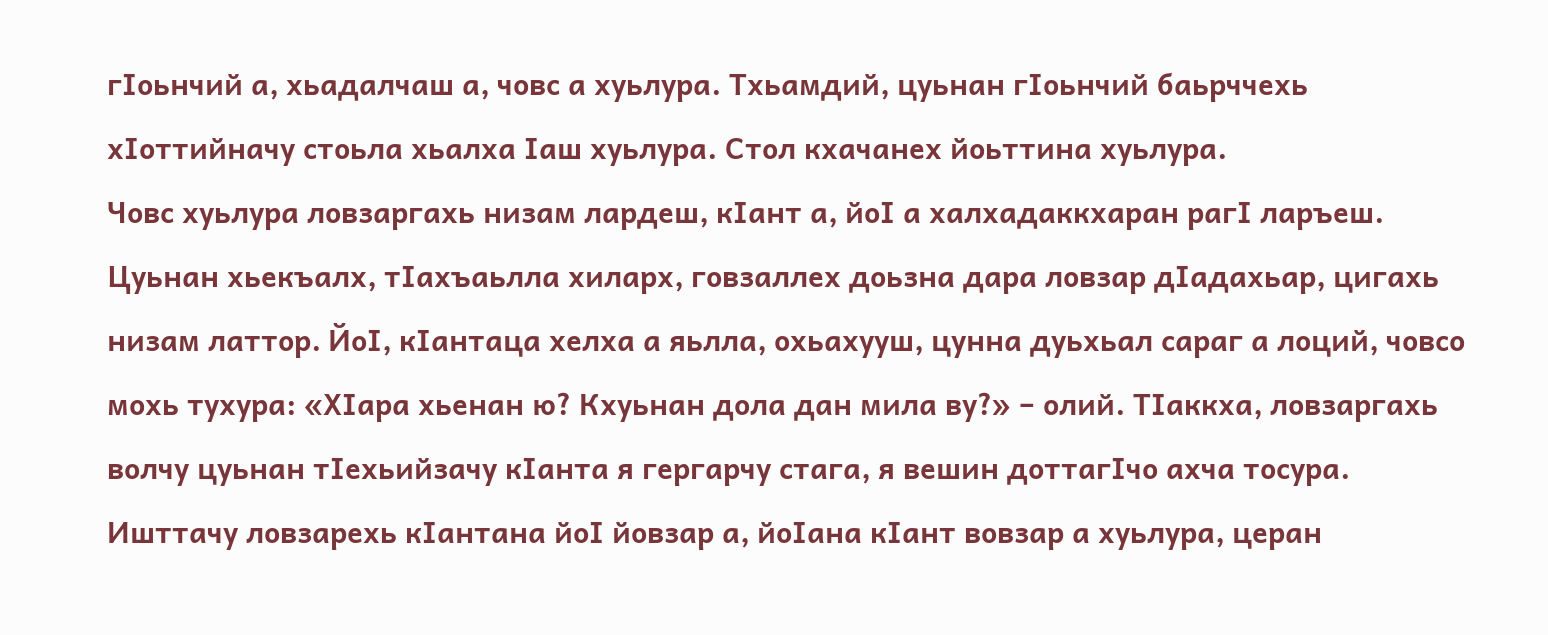гIоьнчий а, хьадалчаш а, човс а хуьлура. Тхьамдий, цуьнан гIоьнчий баьрччехь хIоттийначу стоьла хьалха Iаш хуьлура. Стол кхачанех йоьттина хуьлура.
Човс хуьлура ловзаргахь низам лардеш, кIант а, йоI а халхадаккхаран рагI ларъеш. Цуьнан хьекъалх, тIахъаьлла хиларх, говзаллех доьзна дара ловзар дIадахьар, цигахь низам латтор. ЙоI, кIантаца хелха а яьлла, охьахууш, цунна дуьхьал сараг а лоций, човсо мохь тухура: «ХIара хьенан ю? Кхуьнан дола дан мила ву?» – олий. ТIаккха, ловзаргахь волчу цуьнан тIехьийзачу кIанта я гергарчу стага, я вешин доттагIчо ахча тосура. Ишттачу ловзарехь кIантана йоI йовзар а, йоIана кIант вовзар а хуьлура, церан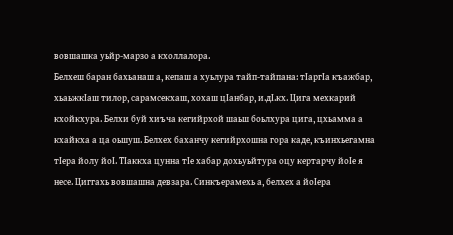вовшашка уьйр-марзо а кхоллалора.
Белхеш баран бахьанаш а, кепаш а хуьлура тайп-тайпана: тIаргIа къажбар, хьаьжкIаш тилор, сарамсекхаш, хохаш цIанбар, и.дI.кх. Цига мехкарий кхойкхура. Белхи буй хиъча кегийрхой шаьш боьлхура цига, цхьамма а кхайкха а ца оьшуш. Белхех баханчу кегийрхошна гора каде, къинхьегамна тIера йолу йоI. ТIаккха цунна тIе хабар дохьуьйтура оцу кертарчу йоIе я несе. Циггахь вовшашна девзара. Синкъерамехь а, белхех а йоIера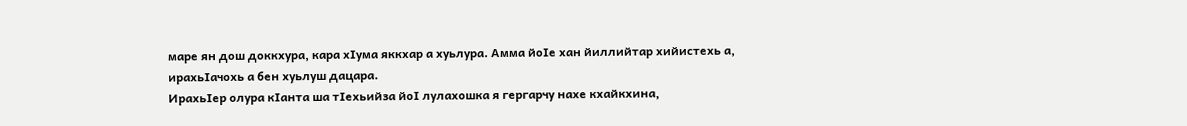маре ян дош доккхура, кара хIума яккхар а хуьлура. Амма йоIе хан йиллийтар хийистехь а, ирахьIачохь а бен хуьлуш дацара.
ИрахьIер олура кIанта ша тIехьийза йоI лулахошка я гергарчу нахе кхайкхина,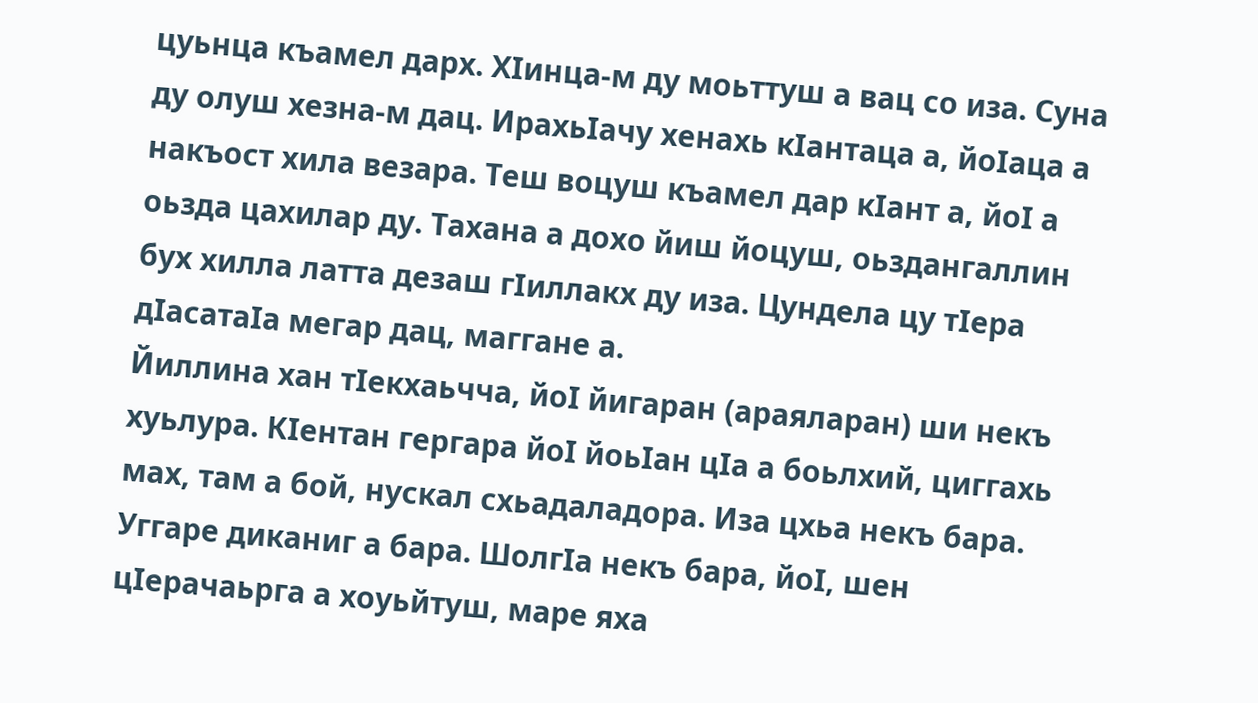цуьнца къамел дарх. ХIинца-м ду моьттуш а вац со иза. Суна ду олуш хезна-м дац. ИрахьIачу хенахь кIантаца а, йоIаца а накъост хила везара. Теш воцуш къамел дар кIант а, йоI а оьзда цахилар ду. Тахана а дохо йиш йоцуш, оьздангаллин бух хилла латта дезаш гIиллакх ду иза. Цундела цу тIера дIасатаIа мегар дац, маггане а.
Йиллина хан тIекхаьчча, йоI йигаран (араяларан) ши некъ хуьлура. КIентан гергара йоI йоьIан цIа а боьлхий, циггахь мах, там а бой, нускал схьадаладора. Иза цхьа некъ бара. Уггаре диканиг а бара. ШолгIа некъ бара, йоI, шен цIерачаьрга а хоуьйтуш, маре яха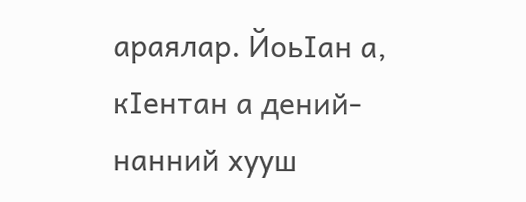араялар. ЙоьIан а, кIентан а дений-нанний хууш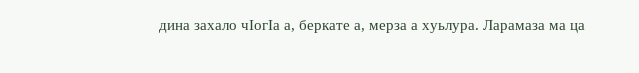дина захало чIогIа а, беркате а, мерза а хуьлура. Ларамаза ма ца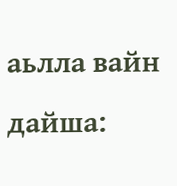аьлла вайн дайша: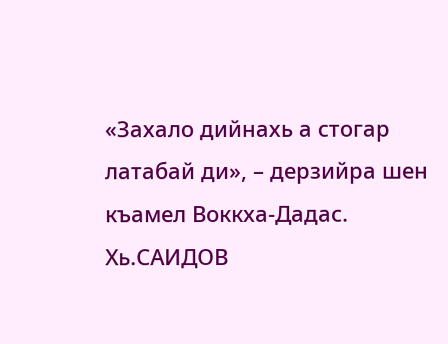«Захало дийнахь а стогар латабай ди», – дерзийра шен къамел Воккха-Дадас.
Хь.САИДОВ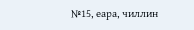№15, еара, чиллин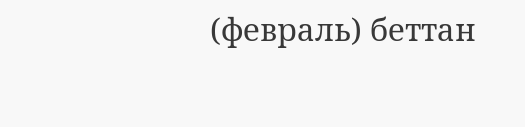(февраль) беттан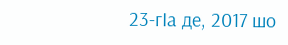23-гIа де, 2017 шо